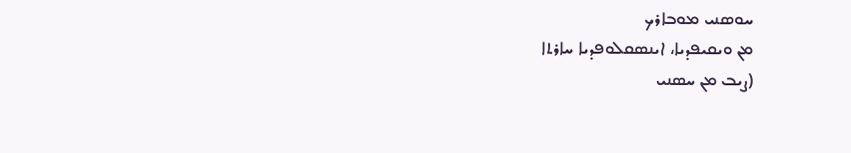ܚܘܣܢܝ ܡܘܒܐܪܟ
ܡܢ ܘܝܩܝܦܕܝܐ، ܐܝܢܣܩܠܘܦܕܝܐ ܚܐܪܬܐ
(ܨܝܒ ܡܢ ܚܣܢܝ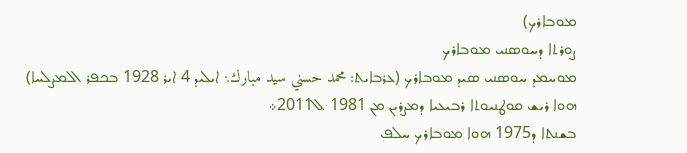ܡܘܒܐܪܟ)
ܨܘܪܬܐ ܕܚܘܣܢܝ ܡܘܒܐܪܟ
ܡܘܚܡܕ ܚܘܣܢܝ ܣܝܕ ܡܘܒܐܪܟ (ܥܪܒܐܝܬ: محمد حسني سيد مبارك܆ ܐܝܠܝܕ 4 ܐܝܪ 1928 ܒܟܦܪ ܐܠܡܨܠܚܐ) ܗܘܐ ܪܝܫ ܩܘܛܢܝܘܬܐ ܪܒܝܥܝܐ ܕܡܨܪܝܢ ܡܢ 1981 ܠ2011܀
ܒܫܢܬܐ ܕ1975 ܗܘܐ ܡܘܒܐܪܟ ܚܠܦ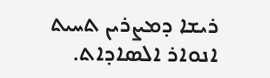ܪܝܫܐ ܕܡܨܪܝܢ ܬܚܝܬ ܐܢܘܐܪ ܐܠܣܐܕܐܬ.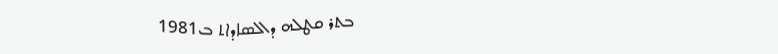ܒܬܪ ܩܛܠܗ ܕܐܠܣܐܕܐܬ ܒ1981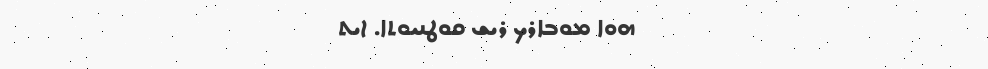ܗܘܐ ܡܘܒܐܪܟ ܪܝܫ ܩܘܛܢܝܘܬܐ. ܐܝܬ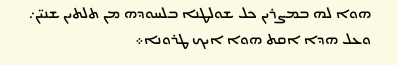ܗܘܐ ܠܗ ܒܡܨܪܝܢ ܟܠ ܫܘܠܛܢܐ ܒܠܚܘܕܗ ܡܢ ܬܠܬܝܢ ܫܢܝ̈ܢ܇ ܘܥܠ ܗܕܐ ܐܩܬ ܗܘܐ ܐܝܟ ܛܪܘܢܐ܀